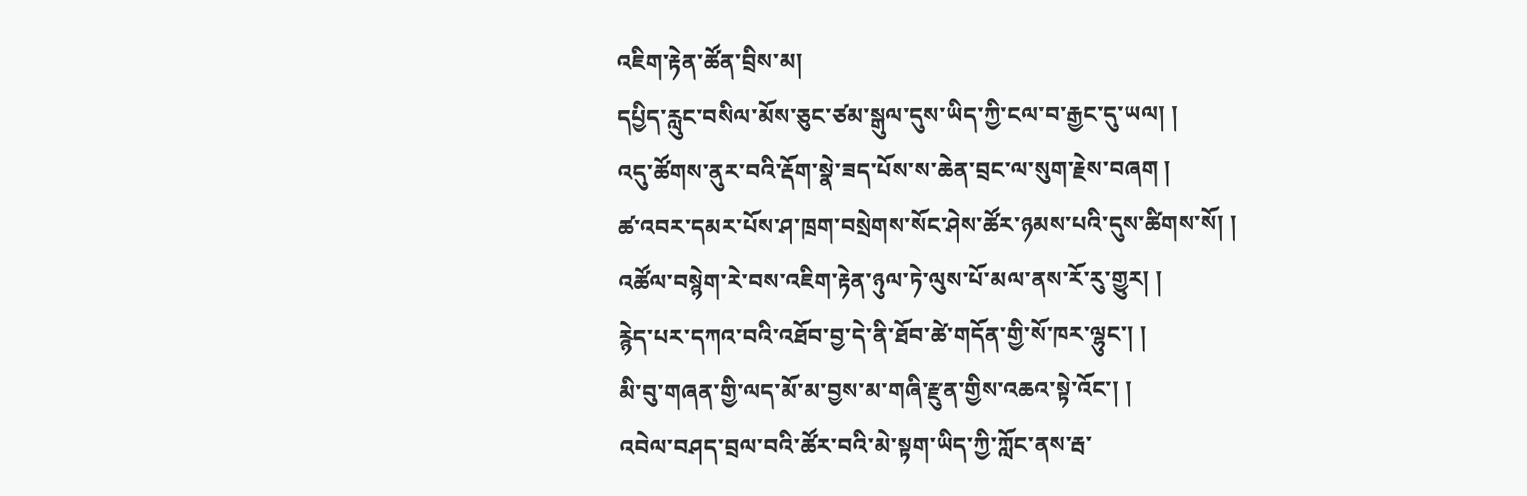འཇིག་རྟེན་ཚོན་བྲིས་མ།
དཔྱིད་རླུང་བསིལ་མོས་ཅུང་ཙམ་སྒུལ་དུས་ཡིད་ཀྱི་ངལ་བ་རྒྱང་དུ་ཡལ། །
འདུ་ཚོགས་ནུར་བའི་རྡོག་སྣེ་ཟད་པོས་ས་ཆེན་བྲང་ལ་སུག་རྗེས་བཞག །
ཚ་འབར་དམར་པོས་ཤ་ཁྲག་བསྲེགས་སོང་ཤེས་ཚོར་ཉམས་པའི་དུས་ཚིགས་སོ། །
འཚོལ་བསྙེག་རེ་བས་འཇིག་རྟེན་ཉུལ་ཏེ་ལུས་པོ་མལ་ནས་རོ་རུ་གྱུར། །
རྙེད་པར་དཀའ་བའི་འཐོབ་བྱ་དེ་ནི་ཐོབ་ཚེ་གདོན་གྱི་སོ་ཁར་ལྷུང་། །
མི་བུ་གཞན་གྱི་ལད་མོ་མ་བྱས་མ་གཞི་རྫུན་གྱིས་འཆའ་སྟེ་འོང་། །
འབེལ་བཤད་བྲལ་བའི་ཚོར་བའི་མེ་སྟག་ཡིད་ཀྱི་ཀློང་ནས་རྦ་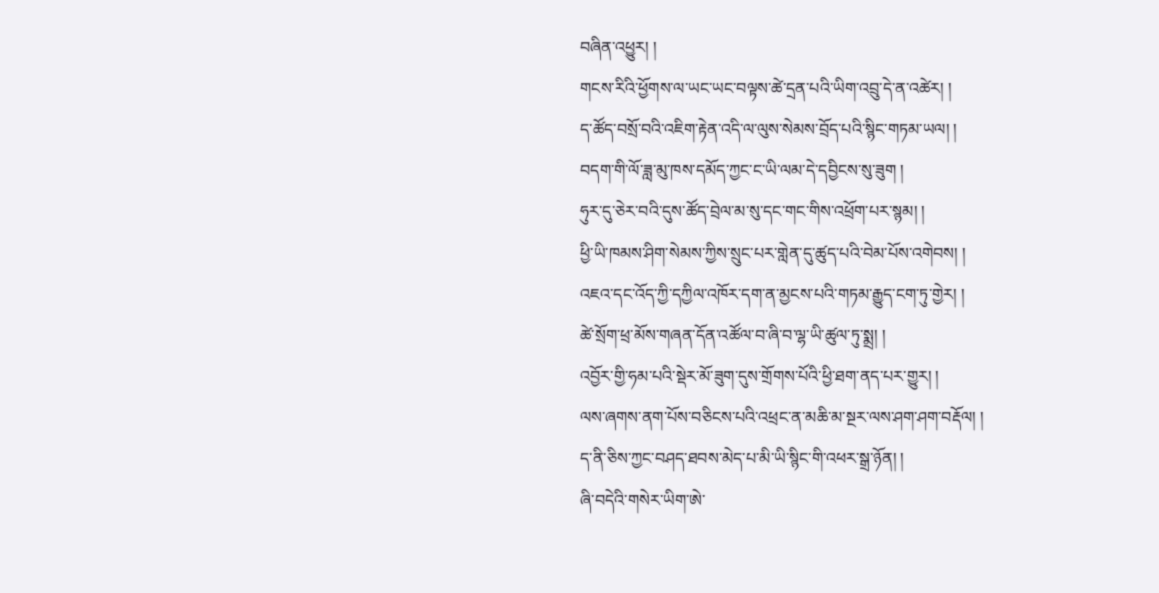བཞིན་འཕྱུར། །
གངས་རིའི་ཕྱོགས་ལ་ཡང་ཡང་བལྟས་ཚེ་དྲན་པའི་ཡིག་འབྲུ་དེ་ན་འཚེར། །
ད་ཚོད་བསྲོ་བའི་འཇིག་རྟེན་འདི་ལ་ལུས་སེམས་བྲོད་པའི་སྙིང་གཏམ་ཡལ། །
བདག་གི་ལོ་ཟླ་མུ་ཁས་དམོད་ཀྱང་ང་ཡི་ལམ་དེ་དབྱིངས་སུ་ཟུག །
ཧུར་དུ་ཅེར་བའི་དུས་ཚོད་བྲེལ་མ་སུ་དང་གང་གིས་འཕྲོག་པར་སྙམ། །
ཕྱི་ཡི་ཁམས་ཤིག་སེམས་ཀྱིས་སྲུང་པར་གླེན་དུ་ཚུད་པའི་བེམ་པོས་འགེབས། །
འཇའ་དང་འོད་ཀྱི་དཀྱིལ་འཁོར་དག་ན་མྱངས་པའི་གཏམ་རྒྱུད་ངག་ཏུ་གྱེར། །
ཚེ་སྲོག་ཕྲ་མོས་གཞན་དོན་འཚོལ་བ་ཞི་བ་ལྷ་ཡི་ཚུལ་ཏུ་སྨྲ། །
འབྱོར་གྱི་ཧམ་པའི་སྡེར་མོ་ཟུག་དུས་གྲོགས་པོའི་ཕྱི་ཐག་ནད་པར་གྱུར། །
ལས་ཞགས་ནག་པོས་བཅིངས་པའི་འཕྲང་ན་མཆི་མ་སྔར་ལས་ཤག་ཤག་བརྡོལ། །
ད་ནི་ཅིས་ཀྱང་བཤད་ཐབས་མེད་པ་མི་ཡི་སྙིང་གི་འཕར་སྒྲ་ཉོན། །
ཞི་བདེའི་གསེར་ཡིག་ཨེ་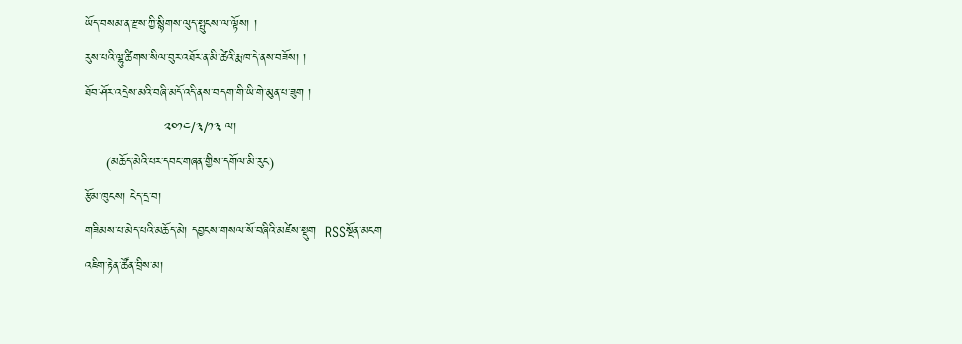ཡོད་བསམ་ན་རྫས་ཀྱི་སྙིགས་ལུད་སྤུངས་ལ་ལྟོས། །
རུས་པའི་ལྷུ་ཚིགས་སིལ་བུར་འཐོར་ན་མི་ཚེའི་རྨ་ཁ་དེ་ནས་བཟོས། །
ཐོབ་ཤོར་འདྲེས་མའི་བཞི་མདོ་འདི་ནས་བདག་གི་ཡི་གེ་མུན་པ་ཟུག །
                   ༢༠༡༤/༣/༡༣ ལ།
     (མཆོད་མེའི་པར་དབང་གཞན་གྱིས་དགོལ་མི་རུང)
རྩོམ་ཁུངས། ངེད་དྲ་བ།
གཟིམས་པ་མེད་པའི་མཆོད་མེ། དབྱངས་གསལ་སོ་བཞིའི་མཛེས་སྡུག  RSSསྔོན་མངག
འཇིག་རྟེན་ཚོན་བྲིས་མ།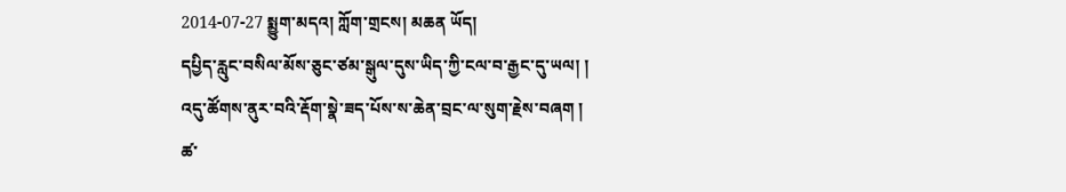2014-07-27 སྨྱུག་མདའ། ཀློག་གྲངས། མཆན ཡོད།
དཔྱིད་རླུང་བསིལ་མོས་ཅུང་ཙམ་སྒུལ་དུས་ཡིད་ཀྱི་ངལ་བ་རྒྱང་དུ་ཡལ། །
འདུ་ཚོགས་ནུར་བའི་རྡོག་སྣེ་ཟད་པོས་ས་ཆེན་བྲང་ལ་སུག་རྗེས་བཞག །
ཚ་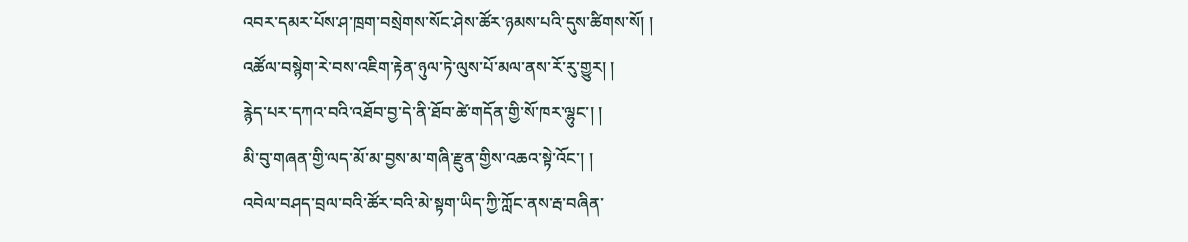འབར་དམར་པོས་ཤ་ཁྲག་བསྲེགས་སོང་ཤེས་ཚོར་ཉམས་པའི་དུས་ཚིགས་སོ། །
འཚོལ་བསྙེག་རེ་བས་འཇིག་རྟེན་ཉུལ་ཏེ་ལུས་པོ་མལ་ནས་རོ་རུ་གྱུར། །
རྙེད་པར་དཀའ་བའི་འཐོབ་བྱ་དེ་ནི་ཐོབ་ཚེ་གདོན་གྱི་སོ་ཁར་ལྷུང་། །
མི་བུ་གཞན་གྱི་ལད་མོ་མ་བྱས་མ་གཞི་རྫུན་གྱིས་འཆའ་སྟེ་འོང་། །
འབེལ་བཤད་བྲལ་བའི་ཚོར་བའི་མེ་སྟག་ཡིད་ཀྱི་ཀློང་ནས་རྦ་བཞིན་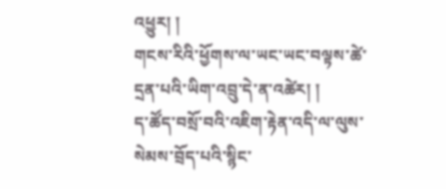འཕྱུར། །
གངས་རིའི་ཕྱོགས་ལ་ཡང་ཡང་བལྟས་ཚེ་དྲན་པའི་ཡིག་འབྲུ་དེ་ན་འཚེར། །
ད་ཚོད་བསྲོ་བའི་འཇིག་རྟེན་འདི་ལ་ལུས་སེམས་བྲོད་པའི་སྙིང་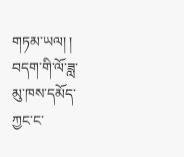གཏམ་ཡལ། །
བདག་གི་ལོ་ཟླ་མུ་ཁས་དམོད་ཀྱང་ང་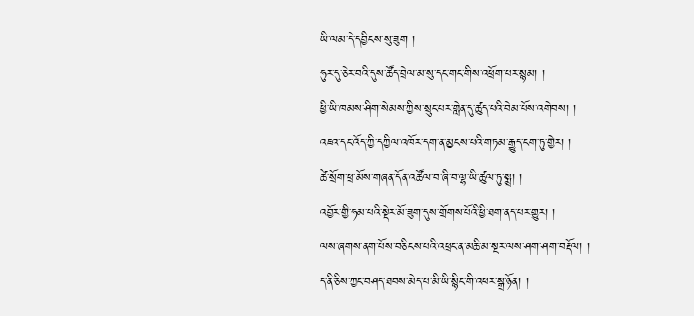ཡི་ལམ་དེ་དབྱིངས་སུ་ཟུག །
ཧུར་དུ་ཅེར་བའི་དུས་ཚོད་བྲེལ་མ་སུ་དང་གང་གིས་འཕྲོག་པར་སྙམ། །
ཕྱི་ཡི་ཁམས་ཤིག་སེམས་ཀྱིས་སྲུང་པར་གླེན་དུ་ཚུད་པའི་བེམ་པོས་འགེབས། །
འཇའ་དང་འོད་ཀྱི་དཀྱིལ་འཁོར་དག་ན་མྱངས་པའི་གཏམ་རྒྱུད་ངག་ཏུ་གྱེར། །
ཚེ་སྲོག་ཕྲ་མོས་གཞན་དོན་འཚོལ་བ་ཞི་བ་ལྷ་ཡི་ཚུལ་ཏུ་སྨྲ། །
འབྱོར་གྱི་ཧམ་པའི་སྡེར་མོ་ཟུག་དུས་གྲོགས་པོའི་ཕྱི་ཐག་ནད་པར་གྱུར། །
ལས་ཞགས་ནག་པོས་བཅིངས་པའི་འཕྲང་ན་མཆི་མ་སྔར་ལས་ཤག་ཤག་བརྡོལ། །
ད་ནི་ཅིས་ཀྱང་བཤད་ཐབས་མེད་པ་མི་ཡི་སྙིང་གི་འཕར་སྒྲ་ཉོན། །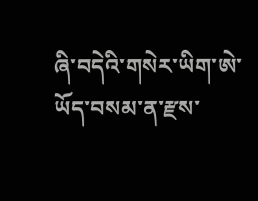ཞི་བདེའི་གསེར་ཡིག་ཨེ་ཡོད་བསམ་ན་རྫས་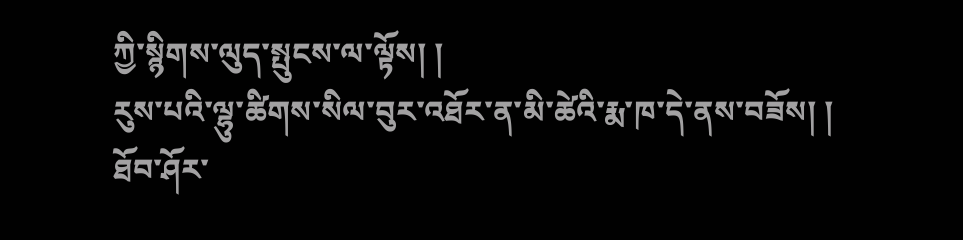ཀྱི་སྙིགས་ལུད་སྤུངས་ལ་ལྟོས། །
རུས་པའི་ལྷུ་ཚིགས་སིལ་བུར་འཐོར་ན་མི་ཚེའི་རྨ་ཁ་དེ་ནས་བཟོས། །
ཐོབ་ཤོར་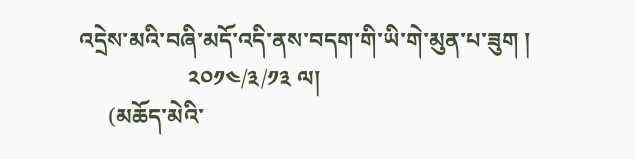འདྲེས་མའི་བཞི་མདོ་འདི་ནས་བདག་གི་ཡི་གེ་མུན་པ་ཟུག །
                   ༢༠༡༤/༣/༡༣ ལ།
     (མཆོད་མེའི་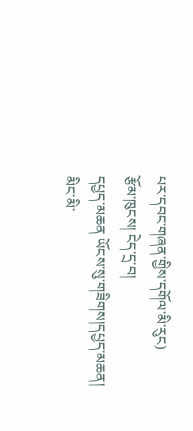པར་དབང་གཞན་གྱིས་དགོལ་མི་རུང)
རྩོམ་ཁུངས། ངེད་དྲ་བ།
དཔྱད་མཆན ཡོངས་སུ་གཟིགས།དཔྱད་མཆན།
མིང་མི་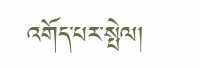འགོད་པར་སྤེལ།